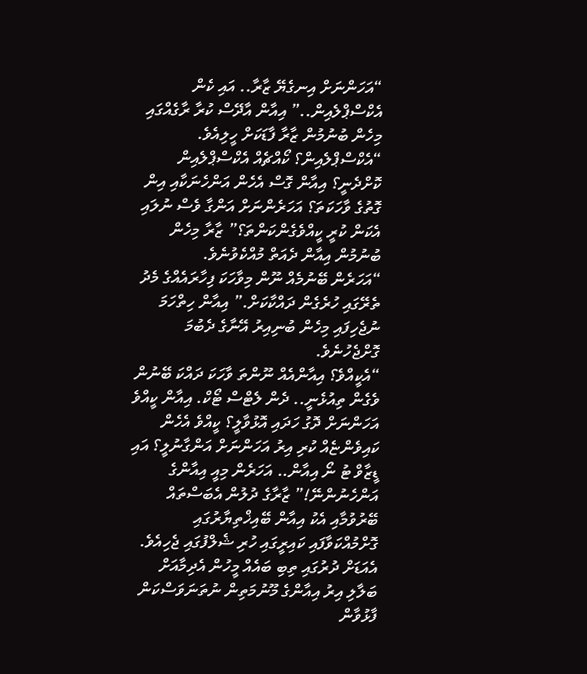“އަހަންނަށް އިނގެޔޭ ޒާރާ.. އައި ކެން އެކްސްޕްލެއިން..” އިއާން އާދޭސް ކުރާ ރާގެއްގައި މިހެން ބުނުމުން ޒާރާ ފާޑަކަށް ހީލިއެވެ. “އެކްސްޕްލެއިން؟ ކޯއްޗެއް އެކްސްޕްލެއިން ކޮށްދެނީ؟ އިއާން ގޮސް އެހެން އަންހެނަކާއި އިން ގޮތުގެ ވާހަކަތަ؟ އަހަރެންނަށް އަންގާ ވެސް ނުލައި އެކަން ކުރީ ކީއްވެގެންކަންތަ؟” ޒާރާ މިހެން ބުނުމުން އިއާން ދެއަތް މުއްކެވުނެވެ.
“އަހަރެން ބޭނުމެއް ނޫން މިވާހަކަ ފިހާރައެއްގެ މެދު ތެރޭގައި ހުރެގެން ދައްކާކަށް.” އިއާން ހިތްހަމަ ނުޖެހިފައި މިހެން ބުނިއިރު އޭނާގެ ދެބުމަ ގޮށްޖެހުނެވެ.
“އެކީއްވެ؟ އިއާންއެއް ނޫންތަ ވާހަކަ ދައްކަ ބޭނުން ވެގެން ތިއުޅެނީ.. ދެން ލެޓްސް ޓޯކް. އިއާން ކީއްވެ އަހަންނަށް ދޮގު ހަދައި އޮޅުވާލީ؟ ކީއްވެ އެހެން ކައިވެންޏެއް ކުރި އިރު އަހަންނަށް އަންގާނުލީ؟ އައި ޑީޒާވް ޓު ނޯ އިއާން.. އަހަރެން މިއީ އިއާންގެ އަންހެނުންނޭ!” ޒާރާގެ ދުލުން އެބަސްތައް ބޭރުވުމާއި އެކު އިއާން ބޭއިޚްތިޔާރުގައި ގޮށްމުއްކަވާފައި ކައިރީގައި ހުރި ޝެލްފުގައި ޖެހިއެވެ.
އެއަޑަށް ދުރުގައި ތިބި ބައެއް މީހުން އެދިމާއަށް ބަލާލި އިރު އިއާންގެ މޫނުމަތިން ނުތަނަވަސްކަން ފާޅުވާން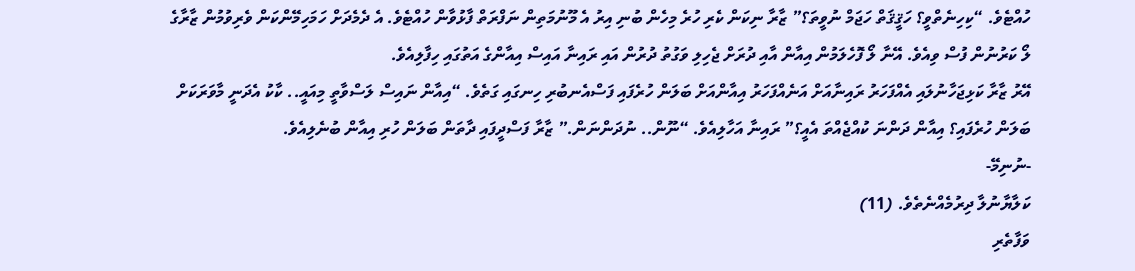ހުއްޓެވެ. “ކިހިނެތްވީ؟ ހަޤީޤަތް ހަޖަމް ނުވީތަ؟” ޒާރާ ނިކަން ކެރި ހުރެ މިހެން ބުނި އިރު އެ މޫނުމަތިން ނަފްރަތް ފާޅުވާން ހުއްޓެވެ. އެ ދެމެދަށް ހަމަހިމޭންކަން ވެރިވުމުން ޒާރާގެ ލޯ ކަރުނުން ފުސް ވިއެވެ. އޭނާ ލޯ ފޮހެލަމުން އިއާން އާއި ދުރަށް ޖެހިލި ވަގުތު ދުރުން އައި ރައިނާ އައިސް އިއާންގެ އަތުގައި ހިފާލިއެވެ.
އޭރު ޒާރާ ކަޅިޖަހާނުލައި އެއްފަހަރު ރައިނާއަށް އަނެއްފަހަރު އިއާންއަށް ބަލަން ހުރެފައި ފަސްއެނބުރި ހިނގައި ގަތެވެ. “އިއާން ނައިސް ލަސްވާތީ މިއައީ.. ކާކު އެދަނީ މާވަރަކަށް ބަލަން ހުރެފައި؟ އިއާން ދަންނަ ކުއްޖެއްތަ އެއީ؟” ރައިނާ އަހާލިއެވެ. “ނޫން.. ނުދަންނަން.” ޒާރާ ފަސްދީފައި ދާތަން ބަލަން ހުރި އިއާން ބުނެލިއެވެ.
-ނުނިމޭ-
ކަލާޔާނުލާ ދިރުމެއްނެތެވެ. (11)
ވަފާތެރި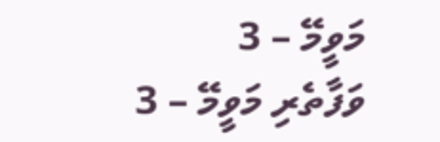މަވީމޭ – 3
ވަފާތެރި މަވީމޭ – 3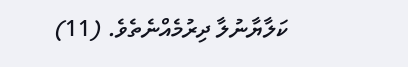ކަލާޔާނުލާ ދިރުމެއްނެތެވެ. (11)